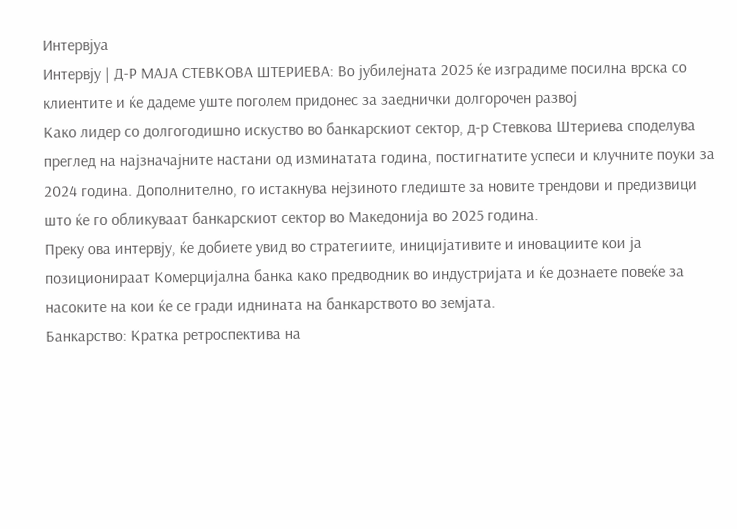Интервјуа
Интервју | Д-Р МАЈА СТЕВКОВА ШТЕРИЕВА: Во јубилејната 2025 ќе изградиме посилна врска со клиентите и ќе дадеме уште поголем придонес за заеднички долгорочен развој
Како лидер со долгогодишно искуство во банкарскиот сектор, д-р Стевкова Штериева споделува преглед на најзначајните настани од изминатата година, постигнатите успеси и клучните поуки за 2024 година. Дополнително, го истакнува нејзиното гледиште за новите трендови и предизвици што ќе го обликуваат банкарскиот сектор во Македонија во 2025 година.
Преку ова интервју, ќе добиете увид во стратегиите, иницијативите и иновациите кои ја позиционираат Комерцијална банка како предводник во индустријата и ќе дознаете повеќе за насоките на кои ќе се гради иднината на банкарството во земјата.
Банкарство: Кратка ретроспектива на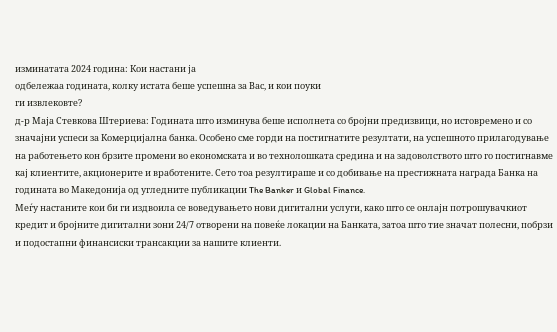изминатата 2024 година: Кои настани ја
одбележаа годината, колку истата беше успешна за Вас, и кои поуки
ги извлековте?
д-р Маја Стевкова Штериева: Годината што изминува беше исполнета со бројни предизвици, но истовремено и со значајни успеси за Комерцијална банка. Особено сме горди на постигнатите резултати, на успешното прилагодување на работењето кон брзите промени во економската и во технолошката средина и на задоволството што го постигнавме кај клиентите, акционерите и вработените. Сето тоа резултираше и со добивање на престижната награда Банка на годината во Македонија од угледните публикации The Banker и Global Finance.
Меѓу настаните кои би ги издвоила се воведувањето нови дигитални услуги, како што се онлајн потрошувачкиот кредит и бројните дигитални зони 24/7 отворени на повеќе локации на Банката, затоа што тие значат полесни, побрзи и подостапни финансиски трансакции за нашите клиенти.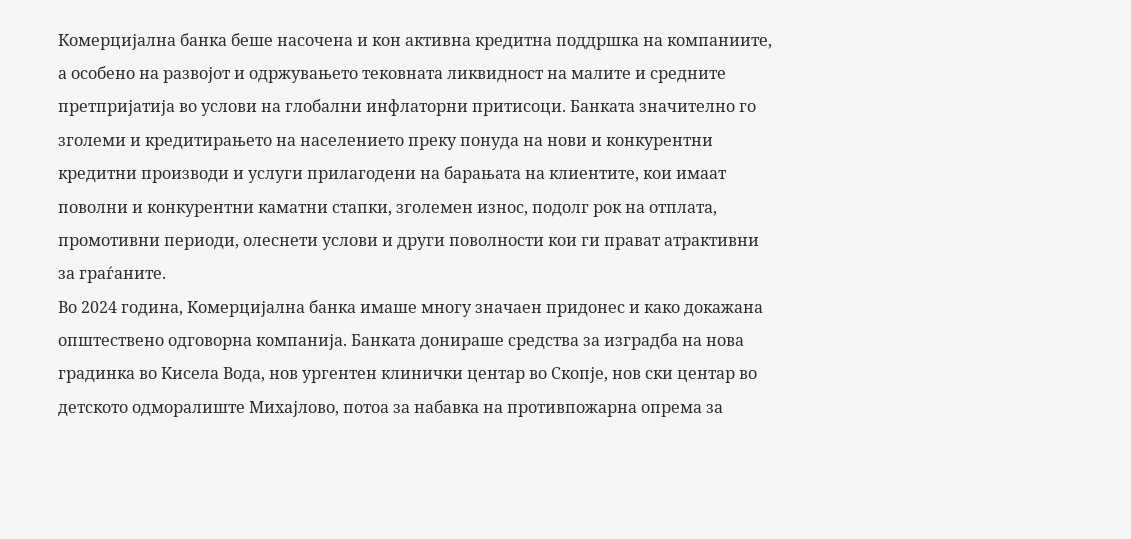Комерцијална банка беше насочена и кон активна кредитна поддршка на компаниите, а особено на развојот и одржувањето тековната ликвидност на малите и средните претпријатија во услови на глобални инфлаторни притисоци. Банката значително го зголеми и кредитирањето на населението преку понуда на нови и конкурентни кредитни производи и услуги прилагодени на барањата на клиентите, кои имаат поволни и конкурентни каматни стапки, зголемен износ, подолг рок на отплата, промотивни периоди, олеснети услови и други поволности кои ги прават атрактивни за граѓаните.
Во 2024 година, Комерцијална банка имаше многу значаен придонес и како докажана општествено одговорна компанија. Банката донираше средства за изградба на нова градинка во Кисела Вода, нов ургентен клинички центар во Скопје, нов ски центар во детското одморалиште Михајлово, потоа за набавка на противпожарна опрема за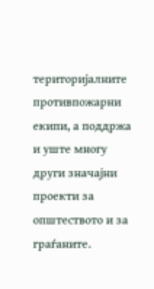територијалните противпожарни екипи, а поддржа и уште многу други значајни проекти за општеството и за граѓаните.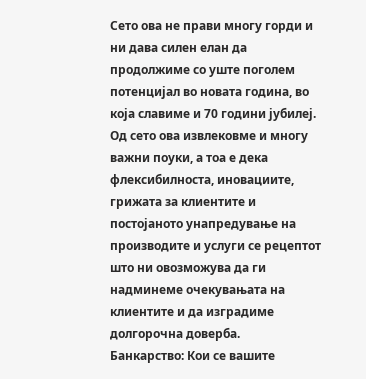Сето ова не прави многу горди и ни дава силен елан да продолжиме со уште поголем потенцијал во новата година, во која славиме и 70 години јубилеј.
Од сето ова извлековме и многу важни поуки, а тоа е дека флексибилноста, иновациите, грижата за клиентите и постојаното унапредување на производите и услуги се рецептот што ни овозможува да ги надминеме очекувањата на клиентите и да изградиме долгорочна доверба.
Банкарство: Кои се вашите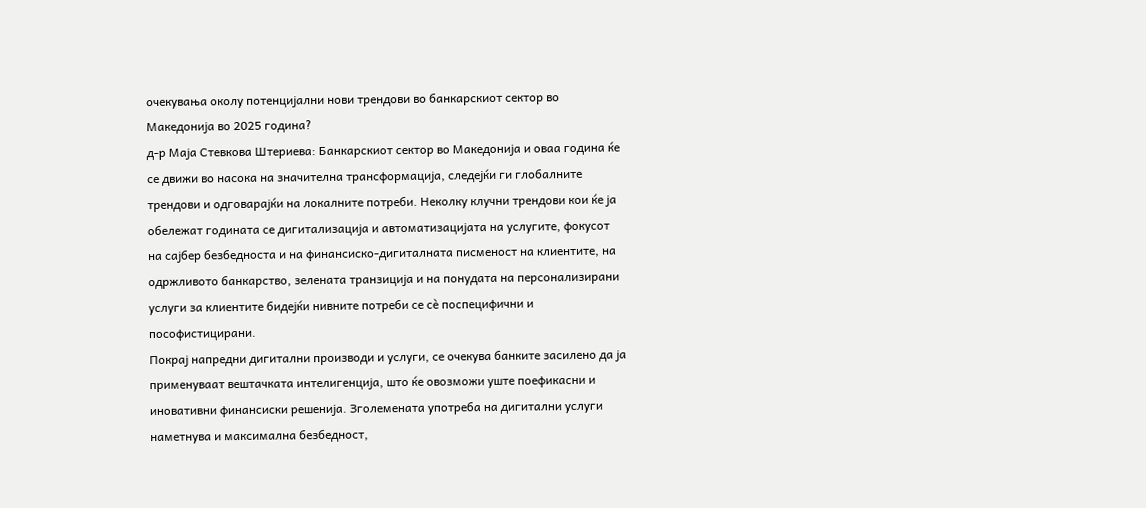очекувања околу потенцијални нови трендови во банкарскиот сектор во Македонија во 2025 година?
д-р Маја Стевкова Штериева: Банкарскиот сектор во Македонија и оваа година ќе се движи во насока на значителна трансформација, следејќи ги глобалните трендови и одговарајќи на локалните потреби. Неколку клучни трендови кои ќе ја обележат годината се дигитализација и автоматизацијата на услугите, фокусот на сајбер безбедноста и на финансиско-дигиталната писменост на клиентите, на одржливото банкарство, зелената транзиција и на понудата на персонализирани услуги за клиентите бидејќи нивните потреби се сѐ поспецифични и пософистицирани.
Покрај напредни дигитални производи и услуги, се очекува банките засилено да ја применуваат вештачката интелигенција, што ќе овозможи уште поефикасни и иновативни финансиски решенија. Зголемената употреба на дигитални услуги наметнува и максимална безбедност,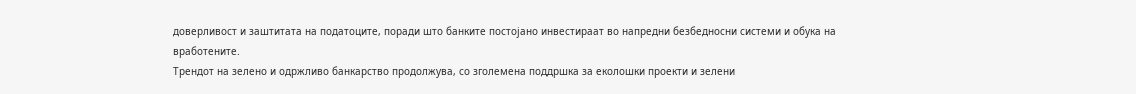доверливост и заштитата на податоците, поради што банките постојано инвестираат во напредни безбедносни системи и обука на вработените.
Трендот на зелено и одржливо банкарство продолжува, со зголемена поддршка за еколошки проекти и зелени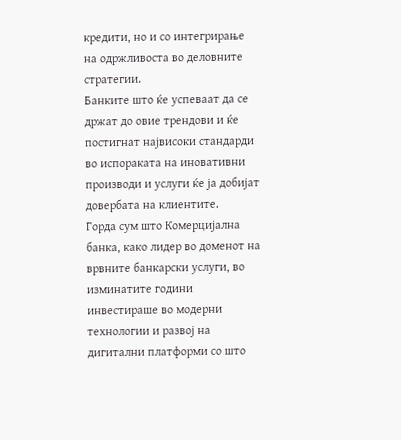кредити, но и со интегрирање на одржливоста во деловните стратегии.
Банките што ќе успеваат да се држат до овие трендови и ќе постигнат највисоки стандарди во испораката на иновативни производи и услуги ќе ја добијат довербата на клиентите.
Горда сум што Комерцијална банка, како лидер во доменот на врвните банкарски услуги, во изминатите години инвестираше во модерни технологии и развој на дигитални платформи со што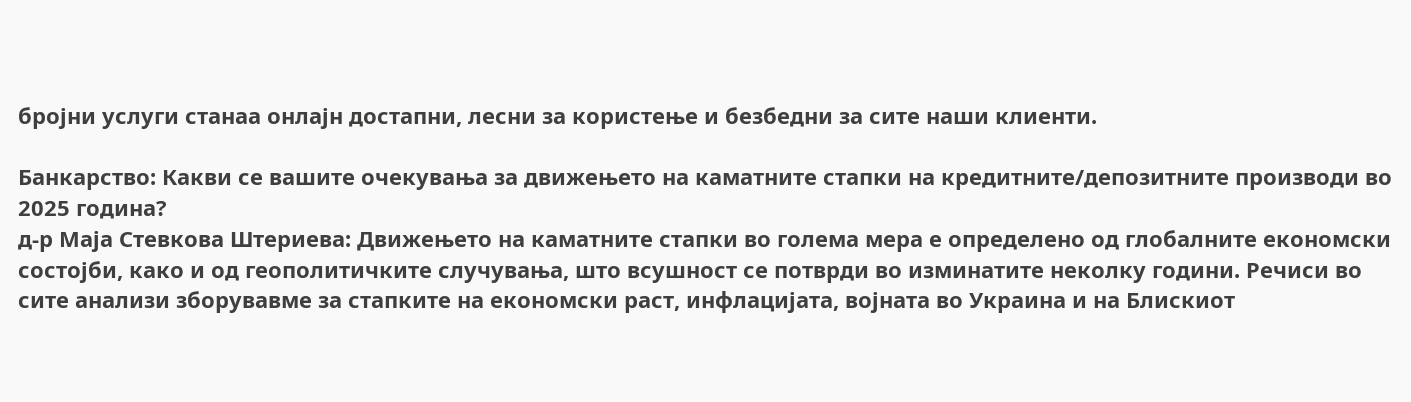бројни услуги станаа онлајн достапни, лесни за користење и безбедни за сите наши клиенти.

Банкарство: Какви се вашите очекувања за движењето на каматните стапки на кредитните/депозитните производи во 2025 година?
д-р Маја Стевкова Штериева: Движењето на каматните стапки во голема мера е определено од глобалните економски состојби, како и од геополитичките случувања, што всушност се потврди во изминатите неколку години. Речиси во сите анализи зборувавме за стапките на економски раст, инфлацијата, војната во Украина и на Блискиот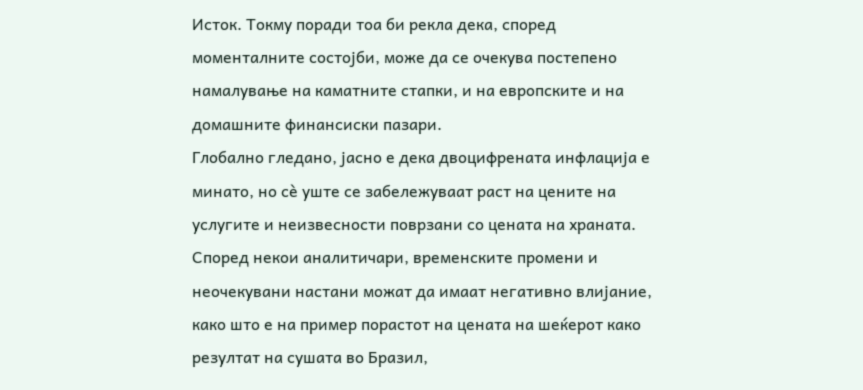Исток. Токму поради тоа би рекла дека, според моменталните состојби, може да се очекува постепено намалување на каматните стапки, и на европските и на домашните финансиски пазари.
Глобално гледано, јасно е дека двоцифрената инфлација е минато, но сѐ уште се забележуваат раст на цените на услугите и неизвесности поврзани со цената на храната. Според некои аналитичари, временските промени и неочекувани настани можат да имаат негативно влијание, како што е на пример порастот на цената на шеќерот како резултат на сушата во Бразил,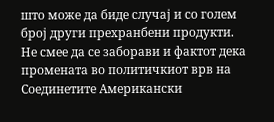што може да биде случај и со голем број други прехранбени продукти.
Не смее да се заборави и фактот дека промената во политичкиот врв на Соединетите Американски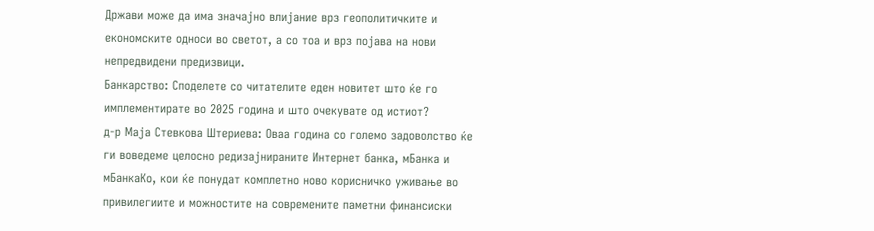Држави може да има значајно влијание врз геополитичките и економските односи во светот, а со тоа и врз појава на нови непредвидени предизвици.
Банкарство: Споделете со читателите еден новитет што ќе го имплементирате во 2025 година и што очекувате од истиот?
д-р Маја Стевкова Штериева: Оваа година со големо задоволство ќе ги воведеме целосно редизајнираните Интернет банка, мБанка и мБанкаКо, кои ќе понудат комплетно ново корисничко уживање во привилегиите и можностите на современите паметни финансиски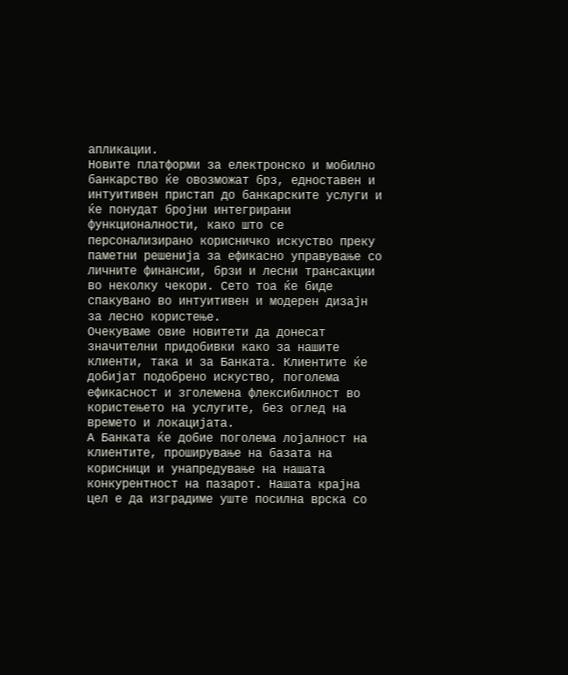апликации.
Новите платформи за електронско и мобилно банкарство ќе овозможат брз, едноставен и интуитивен пристап до банкарските услуги и ќе понудат бројни интегрирани функционалности, како што се персонализирано корисничко искуство преку паметни решенија за ефикасно управување со личните финансии, брзи и лесни трансакции во неколку чекори. Сето тоа ќе биде спакувано во интуитивен и модерен дизајн за лесно користење.
Очекуваме овие новитети да донесат значителни придобивки како за нашите клиенти, така и за Банката. Клиентите ќе добијат подобрено искуство, поголема ефикасност и зголемена флексибилност во користењето на услугите, без оглед на времето и локацијата.
А Банката ќе добие поголема лојалност на клиентите, проширување на базата на корисници и унапредување на нашата конкурентност на пазарот. Нашата крајна цел е да изградиме уште посилна врска со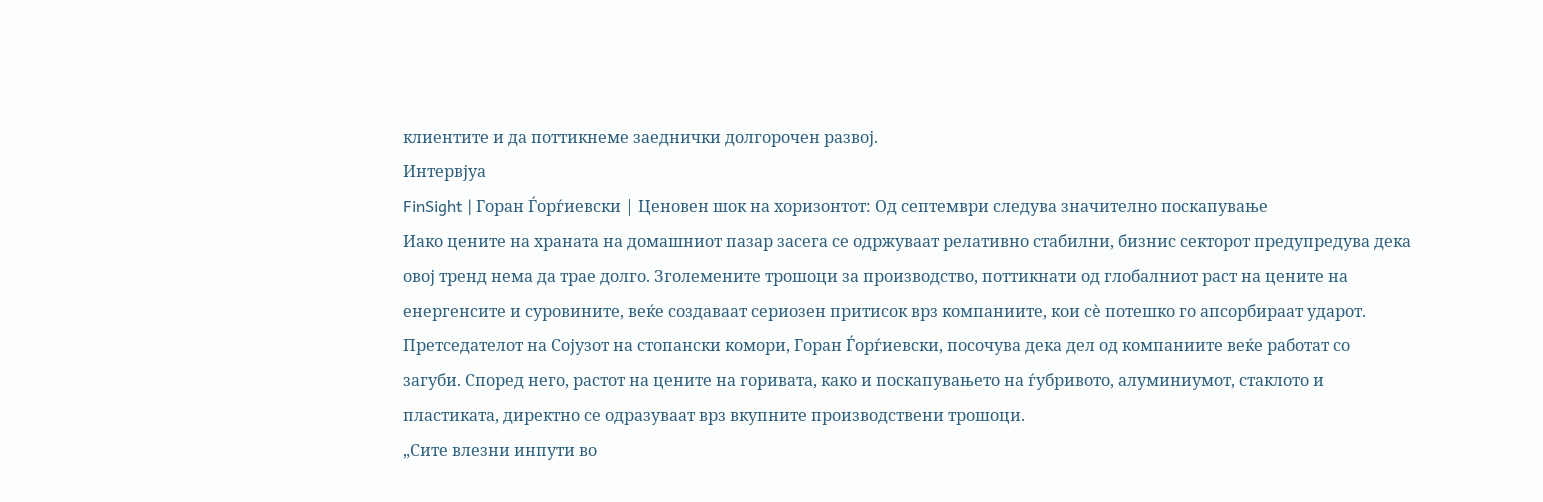клиентите и да поттикнеме заеднички долгорочен развој.
Интервјуа
FinSight | Горан Ѓорѓиевски | Ценовен шок на хоризонтот: Од септември следува значително поскапување
Иако цените на храната на домашниот пазар засега се одржуваат релативно стабилни, бизнис секторот предупредува дека овој тренд нема да трае долго. Зголемените трошоци за производство, поттикнати од глобалниот раст на цените на енергенсите и суровините, веќе создаваат сериозен притисок врз компаниите, кои сè потешко го апсорбираат ударот.
Претседателот на Сојузот на стопански комори, Горан Ѓорѓиевски, посочува дека дел од компаниите веќе работат со загуби. Според него, растот на цените на горивата, како и поскапувањето на ѓубривото, алуминиумот, стаклото и пластиката, директно се одразуваат врз вкупните производствени трошоци.
„Сите влезни инпути во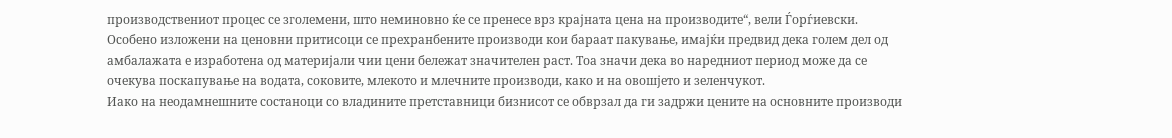производствениот процес се зголемени, што неминовно ќе се пренесе врз крајната цена на производите“, вели Ѓорѓиевски.
Особено изложени на ценовни притисоци се прехранбените производи кои бараат пакување, имајќи предвид дека голем дел од амбалажата е изработена од материјали чии цени бележат значителен раст. Тоа значи дека во наредниот период може да се очекува поскапување на водата, соковите, млекото и млечните производи, како и на овошјето и зеленчукот.
Иако на неодамнешните состаноци со владините претставници бизнисот се обврзал да ги задржи цените на основните производи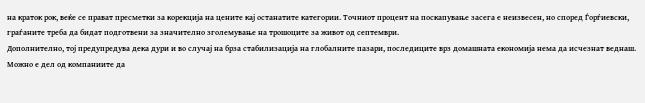на краток рок, веќе се прават пресметки за корекција на цените кај останатите категории. Точниот процент на поскапување засега е неизвесен, но според Ѓорѓиевски, граѓаните треба да бидат подготвени за значително зголемување на трошоците за живот од септември.
Дополнително, тој предупредува дека дури и во случај на брза стабилизација на глобалните пазари, последиците врз домашната економија нема да исчезнат веднаш. Можно е дел од компаниите да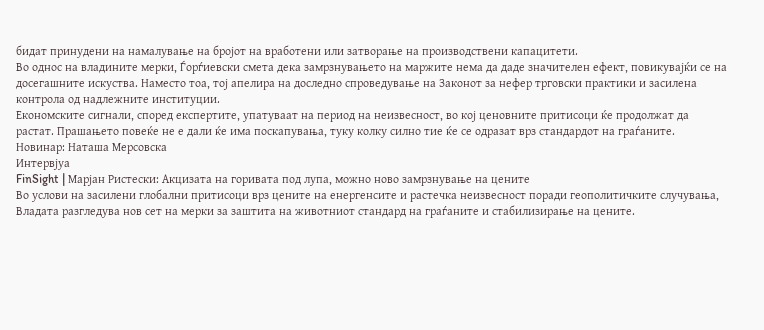бидат принудени на намалување на бројот на вработени или затворање на производствени капацитети.
Во однос на владините мерки, Ѓорѓиевски смета дека замрзнувањето на маржите нема да даде значителен ефект, повикувајќи се на досегашните искуства. Наместо тоа, тој апелира на доследно спроведување на Законот за нефер трговски практики и засилена контрола од надлежните институции.
Економските сигнали, според експертите, упатуваат на период на неизвесност, во кој ценовните притисоци ќе продолжат да растат. Прашањето повеќе не е дали ќе има поскапувања, туку колку силно тие ќе се одразат врз стандардот на граѓаните.
Новинар: Наташа Мерсовска
Интервјуа
FinSight | Марјан Ристески: Акцизата на горивата под лупа, можно ново замрзнување на цените
Во услови на засилени глобални притисоци врз цените на енергенсите и растечка неизвесност поради геополитичките случувања, Владата разгледува нов сет на мерки за заштита на животниот стандард на граѓаните и стабилизирање на цените.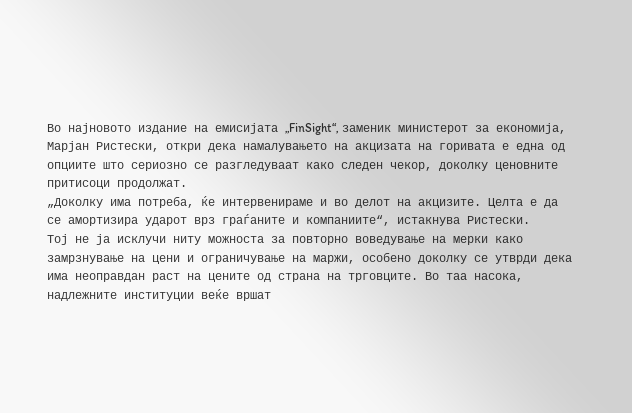Во најновото издание на емисијата „FinSight“, заменик министерот за економија, Марјан Ристески, откри дека намалувањето на акцизата на горивата е една од опциите што сериозно се разгледуваат како следен чекор, доколку ценовните притисоци продолжат.
„Доколку има потреба, ќе интервенираме и во делот на акцизите. Целта е да се амортизира ударот врз граѓаните и компаниите“, истакнува Ристески.
Тој не ја исклучи ниту можноста за повторно воведување на мерки како замрзнување на цени и ограничување на маржи, особено доколку се утврди дека има неоправдан раст на цените од страна на трговците. Во таа насока, надлежните институции веќе вршат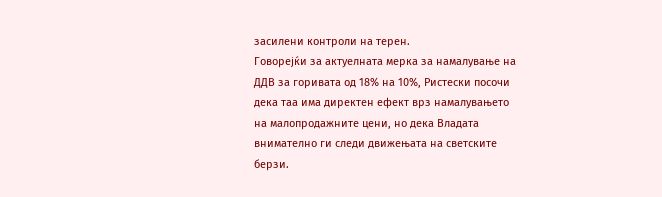засилени контроли на терен.
Говорејќи за актуелната мерка за намалување на ДДВ за горивата од 18% на 10%, Ристески посочи дека таа има директен ефект врз намалувањето на малопродажните цени, но дека Владата внимателно ги следи движењата на светските берзи.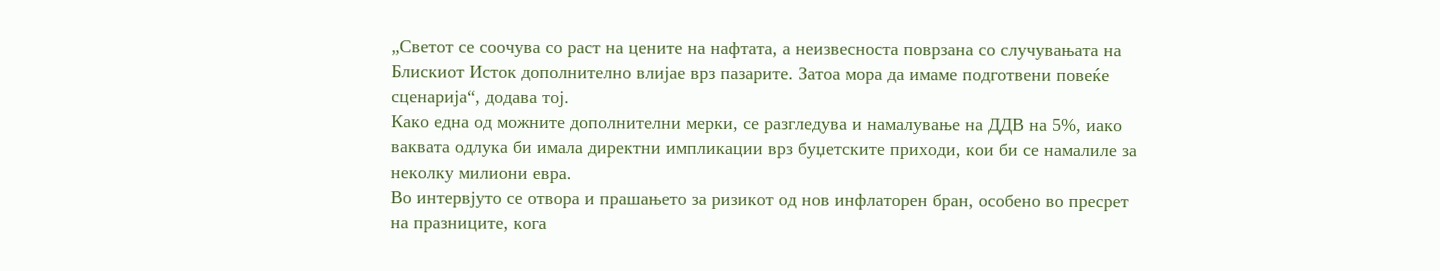„Светот се соочува со раст на цените на нафтата, а неизвесноста поврзана со случувањата на Блискиот Исток дополнително влијае врз пазарите. Затоа мора да имаме подготвени повеќе сценарија“, додава тој.
Како една од можните дополнителни мерки, се разгледува и намалување на ДДВ на 5%, иако ваквата одлука би имала директни импликации врз буџетските приходи, кои би се намалиле за неколку милиони евра.
Во интервјуто се отвора и прашањето за ризикот од нов инфлаторен бран, особено во пресрет на празниците, кога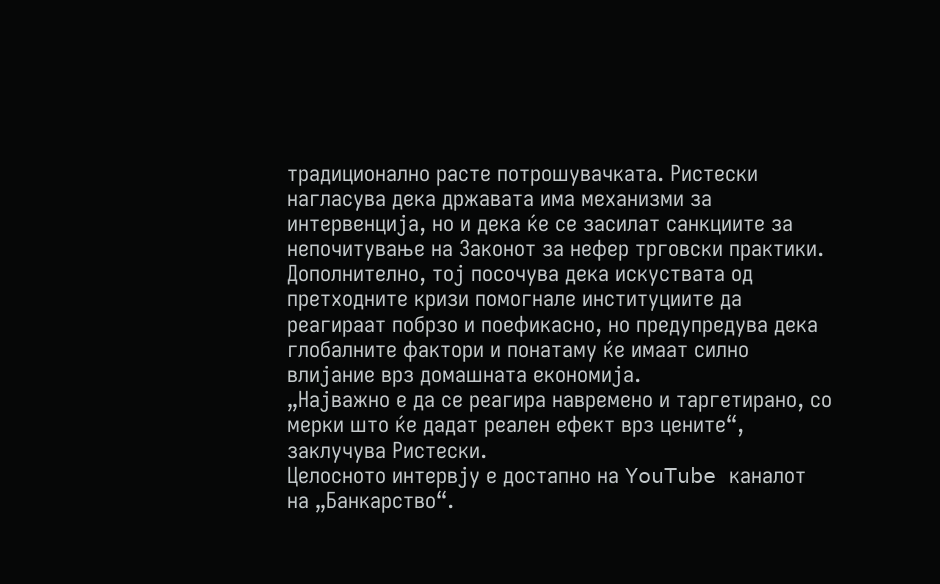традиционално расте потрошувачката. Ристески нагласува дека државата има механизми за интервенција, но и дека ќе се засилат санкциите за непочитување на Законот за нефер трговски практики.
Дополнително, тој посочува дека искуствата од претходните кризи помогнале институциите да реагираат побрзо и поефикасно, но предупредува дека глобалните фактори и понатаму ќе имаат силно влијание врз домашната економија.
„Најважно е да се реагира навремено и таргетирано, со мерки што ќе дадат реален ефект врз цените“, заклучува Ристески.
Целосното интервју е достапно на YouTube каналот на „Банкарство“.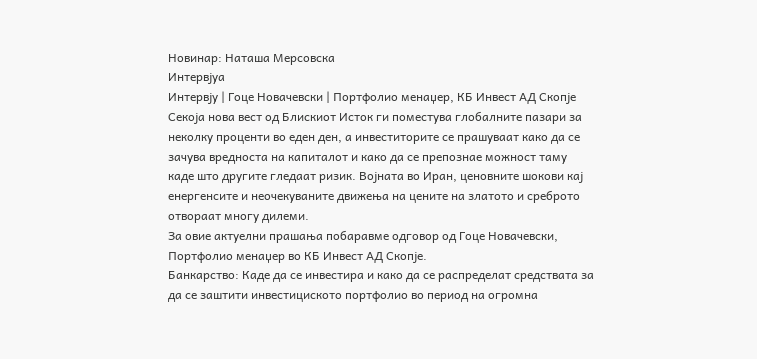Новинар: Наташа Мерсовска
Интервјуа
Интервју | Гоце Новачевски | Портфолио менаџер, КБ Инвест АД Скопје
Секоја нова вест од Блискиот Исток ги поместува глобалните пазари за неколку проценти во еден ден, а инвеститорите се прашуваат како да се зачува вредноста на капиталот и како да се препознае можност таму каде што другите гледаат ризик. Војната во Иран, ценовните шокови кај енергенсите и неочекуваните движења на цените на златото и среброто отвораат многу дилеми.
За овие актуелни прашања побаравме одговор од Гоце Новачевски, Портфолио менаџер во КБ Инвест АД Скопје.
Банкарство: Каде да се инвестира и како да се распределат средствата за да се заштити инвестициското портфолио во период на огромна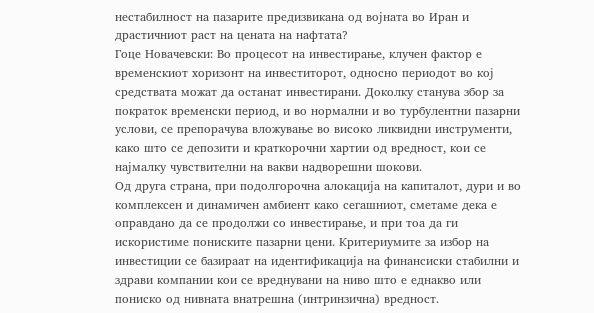нестабилност на пазарите предизвикана од војната во Иран и драстичниот раст на цената на нафтата?
Гоце Новачевски: Во процесот на инвестирање, клучен фактор е временскиот хоризонт на инвеститорот, односно периодот во кој средствата можат да останат инвестирани. Доколку станува збор за пократок временски период, и во нормални и во турбулентни пазарни услови, се препорачува вложување во високо ликвидни инструменти, како што се депозити и краткорочни хартии од вредност, кои се најмалку чувствителни на вакви надворешни шокови.
Од друга страна, при подолгорочна алокација на капиталот, дури и во комплексен и динамичен амбиент како сегашниот, сметаме дека е оправдано да се продолжи со инвестирање, и при тоа да ги искористиме пониските пазарни цени. Критериумите за избор на инвестиции се базираат на идентификација на финансиски стабилни и здрави компании кои се вреднувани на ниво што е еднакво или пониско од нивната внатрешна (интринзична) вредност.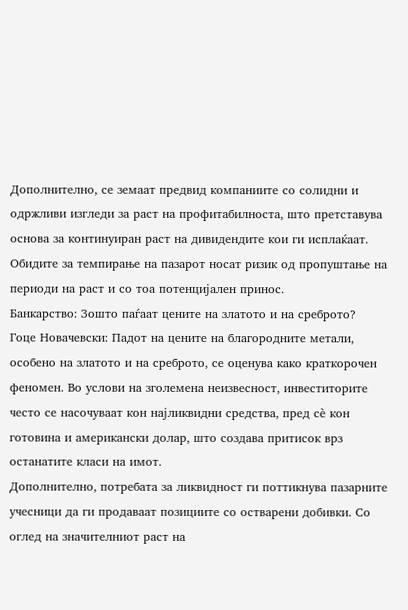Дополнително, се земаат предвид компаниите со солидни и одржливи изгледи за раст на профитабилноста, што претставува основа за континуиран раст на дивидендите кои ги исплаќаат. Обидите за темпирање на пазарот носат ризик од пропуштање на периоди на раст и со тоа потенцијален принос.
Банкарство: Зошто паѓаат цените на златото и на среброто?
Гоце Новачевски: Падот на цените на благородните метали, особено на златото и на среброто, се оценува како краткорочен феномен. Во услови на зголемена неизвесност, инвеститорите често се насочуваат кон најликвидни средства, пред сè кон готовина и американски долар, што создава притисок врз останатите класи на имот.
Дополнително, потребата за ликвидност ги поттикнува пазарните учесници да ги продаваат позициите со остварени добивки. Со оглед на значителниот раст на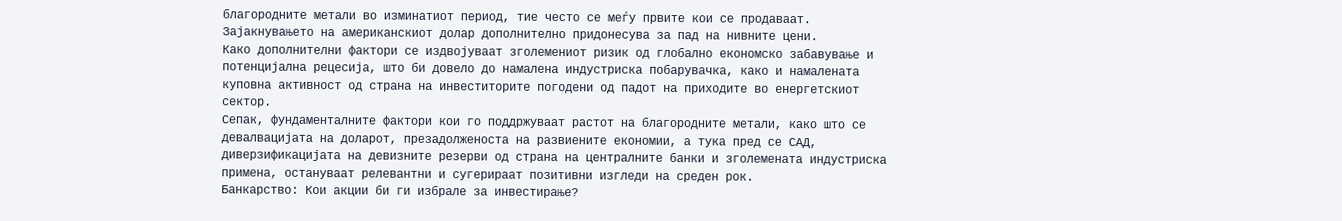благородните метали во изминатиот период, тие често се меѓу првите кои се продаваат. Зајакнувањето на американскиот долар дополнително придонесува за пад на нивните цени.
Како дополнителни фактори се издвојуваат зголемениот ризик од глобално економско забавување и потенцијална рецесија, што би довело до намалена индустриска побарувачка, како и намалената куповна активност од страна на инвеститорите погодени од падот на приходите во енергетскиот сектор.
Сепак, фундаменталните фактори кои го поддржуваат растот на благородните метали, како што се девалвацијата на доларот, презадолженоста на развиените економии, а тука пред се САД, диверзификацијата на девизните резерви од страна на централните банки и зголемената индустриска примена, остануваат релевантни и сугерираат позитивни изгледи на среден рок.
Банкарство: Кои акции би ги избрале за инвестирање?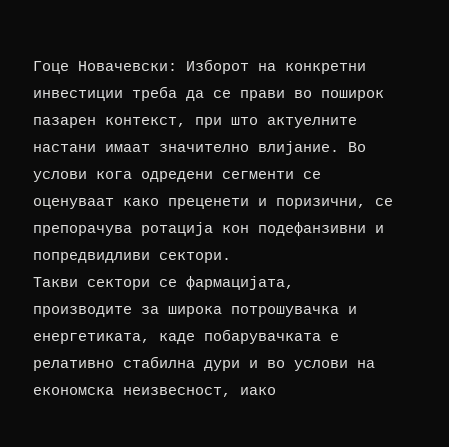Гоце Новачевски: Изборот на конкретни инвестиции треба да се прави во поширок пазарен контекст, при што актуелните настани имаат значително влијание. Во услови кога одредени сегменти се оценуваат како преценети и поризични, се препорачува ротација кон подефанзивни и попредвидливи сектори.
Такви сектори се фармацијата, производите за широка потрошувачка и енергетиката, каде побарувачката е релативно стабилна дури и во услови на економска неизвесност, иако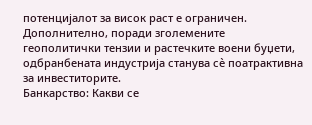потенцијалот за висок раст е ограничен. Дополнително, поради зголемените геополитички тензии и растечките воени буџети, одбранбената индустрија станува сè поатрактивна за инвеститорите.
Банкарство: Какви се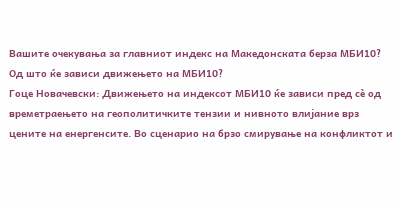Вашите очекувања за главниот индекс на Македонската берза МБИ10? Од што ќе зависи движењето на МБИ10?
Гоце Новачевски: Движењето на индексот МБИ10 ќе зависи пред сè од времетраењето на геополитичките тензии и нивното влијание врз цените на енергенсите. Во сценарио на брзо смирување на конфликтот и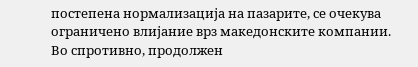постепена нормализација на пазарите, се очекува ограничено влијание врз македонските компании.
Во спротивно, продолжен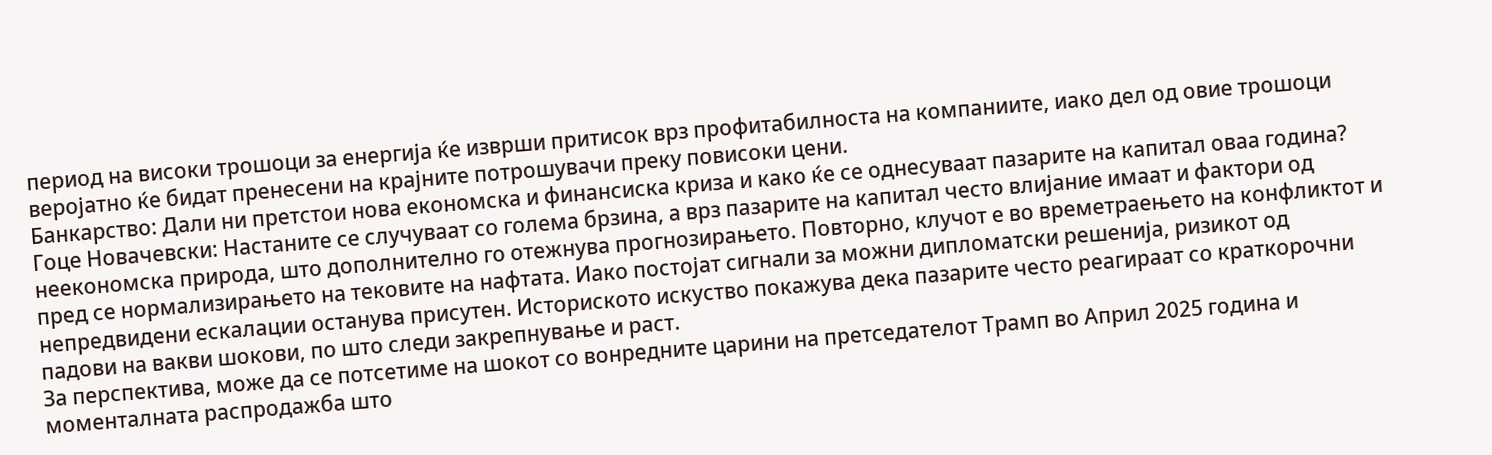период на високи трошоци за енергија ќе изврши притисок врз профитабилноста на компаниите, иако дел од овие трошоци веројатно ќе бидат пренесени на крајните потрошувачи преку повисоки цени.
Банкарство: Дали ни претстои нова економска и финансиска криза и како ќе се однесуваат пазарите на капитал оваа година?
Гоце Новачевски: Настаните се случуваат со голема брзина, а врз пазарите на капитал често влијание имаат и фактори од неекономска природа, што дополнително го отежнува прогнозирањето. Повторно, клучот е во времетраењето на конфликтот и пред се нормализирањето на тековите на нафтата. Иако постојат сигнали за можни дипломатски решенија, ризикот од непредвидени ескалации останува присутен. Историското искуство покажува дека пазарите често реагираат со краткорочни падови на вакви шокови, по што следи закрепнување и раст.
За перспектива, може да се потсетиме на шокот со вонредните царини на претседателот Трамп во Април 2025 година и моменталната распродажба што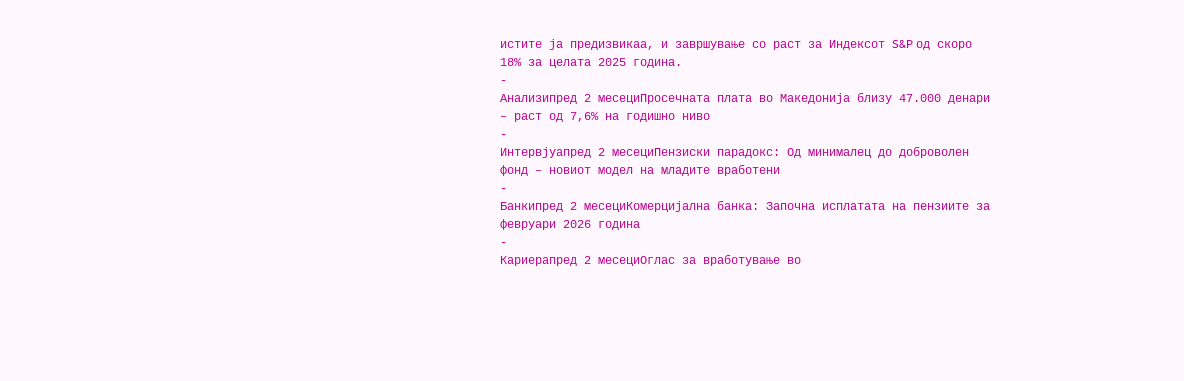истите ја предизвикаа, и завршување со раст за Индексот S&P од скоро 18% за целата 2025 година.
-
Анализипред 2 месециПросечната плата во Македонија близу 47.000 денари – раст од 7,6% на годишно ниво
-
Интервјуапред 2 месециПензиски парадокс: Од минималец до доброволен фонд – новиот модел на младите вработени
-
Банкипред 2 месециКомерцијална банка: Започна исплатата на пензиите за февруари 2026 година
-
Кариерапред 2 месециОглас за вработување во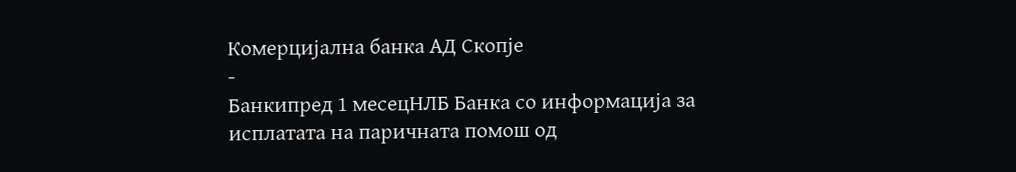Комерцијална банка АД Скопје
-
Банкипред 1 месецНЛБ Банка со информација за исплатата на паричната помош од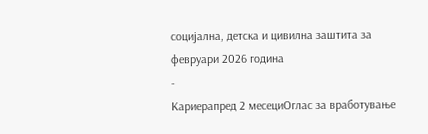социјална, детска и цивилна заштита за февруари 2026 година
-
Кариерапред 2 месециОглас за вработување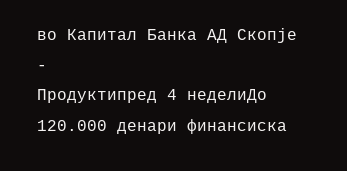во Капитал Банка АД Скопје
-
Продуктипред 4 неделиДо 120.000 денари финансиска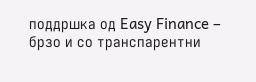поддршка од Easy Finance – брзо и со транспарентни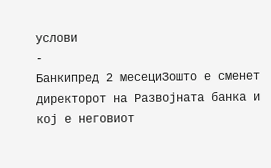услови
-
Банкипред 2 месециЗошто е сменет директорот на Развојната банка и кој е неговиот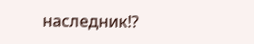наследник!?